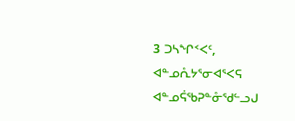3 ᑐᓴᖏᑉᐸᑦ, ᐊᓐᓄᕅᔭᕐᓂᐊᕐᐸᕋ ᐊᓐᓄᕌᖃᕈᓐᓁᖁᓪᓗᒍ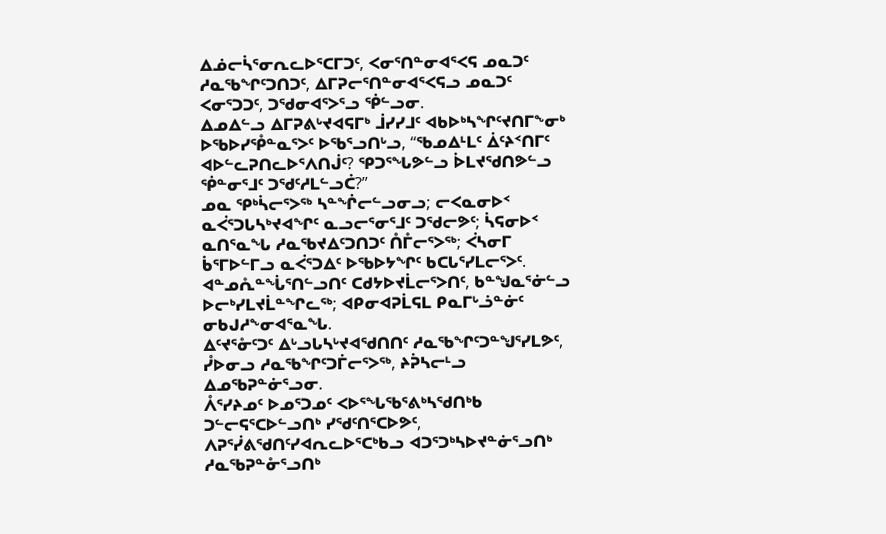ᐃᓅᓕᓵᕐᓂᕆᓚᐅᕐᑕᒥᑐᑦ, ᐸᓂᕐᑎᓐᓂᐊᕐᐸᕋ ᓄᓇᑐᑦ ᓱᓇᖃᖏᑦᑐᑎᑐᑦ, ᐃᒥᕈᓕᕐᑎᓐᓂᐊᕐᐸᕋᓗ ᓄᓇᑐᑦ ᐸᓂᕐᑐᑐᑦ, ᑐᖁᓂᐊᕐᐳᕐᓗ ᖀᓪᓗᓂ.
ᐃᓄᐃᓪᓗ ᐃᒥᕈᕕᒡᔪᐊᕋᒥᒃ ᒨᓯᓯᒧᑦ ᐊᑲᐅᒃᓴᖏᑦᔪᑎᒥᖕᓂᒃ ᐅᖃᐅᓯᕾᓐᓇᕐᐳᑦ ᐅᖃᕐᓗᑎᒡᓗ, “ᖃᓄᐃᒻᒪᑦ ᐄᑦᔨᑉᑎᒥᑦ ᐊᐅᓪᓚᕈᑎᓚᐅᕐᐱᑎᒎᑦ? ᕿᑐᕐᖓᕗᓪᓗ ᐆᒪᔪᖁᑎᕗᓪᓗ ᖀᓐᓂᕐᒧᑦ ᑐᖁᑦᓱᒪᓪᓗᑖ?”
ᓄᓇ ᕿᒃᓵᓕᕐᐳᖅ ᓴᓐᖐᓕᓪᓗᓂᓗ; ᓕᐸᓇᓂᐅᑉ ᓇᐹᕐᑐᒐᓴᒃᔪᐊᖏᑦ ᓇᓗᓕᕐᓂᕐᒧᑦ ᑐᖁᓕᕗᑦ; ᓵᕋᓂᐅᑉ ᓇᑎᕐᓇᖓ ᓱᓇᖃᔪᐃᑦᑐᑎᑐᑦ ᑍᒤᓕᕐᐳᖅ; ᐹᓴᓂᒥ ᑳᕐᒥᐅᓪᒥᓗ ᓇᐹᕐᑐᐃᑦ ᐅᖃᐅᔭᖏᑦ ᑲᑕᒐᕐᓯᒪᓕᕐᐳᑦ.
ᐊᓐᓄᕅᓐᖔᕐᑎᓪᓗᑎᑦ ᑕᑯᔭᐅᔪᒫᓕᕐᐳᑎᑦ, ᑲᓐᖑᓇᕐᓃᓪᓗ ᐅᓕᒃᓯᒪᔪᒫᓐᖏᓚᖅ; ᐊᑭᓂᐊᕈᒫᕋᒪ ᑭᓇᒥᒡᓘᓐᓃᑦ ᓂᑲᒍᓱᖕᓂᐊᕐᓇᖓ.
ᐃᑦᔪᕐᓁᑦᑐᑦ ᐃᒡᓗᒐᓴᒡᔪᐊᖁᑎᑎᑦ ᓱᓇᖃᖏᑦᑐᓐᖑᕐᓯᒪᕗᑦ, ᓮᐅᓂᓗ ᓱᓇᖃᖏᑦᑐᒦᓕᕐᐳᖅ, ᔨᕉᓴᓕᒻᓗ ᐃᓄᖃᕈᓐᓃᕐᓗᓂ.
ᐰᕐᓯᔨᓄᑦ ᐅᓄᕐᑐᓄᑦ ᐸᐅᕐᖓᖃᕐᕕᒃᓴᖁᑎᒃᑲ ᑐᓪᓕᕋᕐᑕᐅᓪᓗᑎᒃ ᓯᖁᑦᑎᕐᑕᐅᕗᑦ, ᐱᕈᕐᓰᕕᖁᑎᑦᓯᐊᕆᓚᐅᕐᑕᒃᑲᓗ ᐊᑐᕐᑐᒃᓴᐅᔪᓐᓃᕐᓗᑎᒃ ᓱᓇᖃᕈᓐᓁᕐᓗᑎᒃ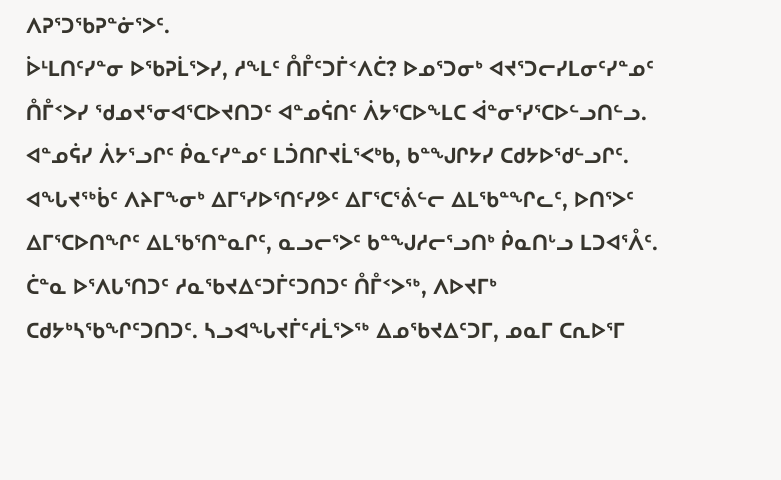ᐱᕈᕐᑐᖃᕈᓐᓃᕐᐳᑦ.
ᐆᒻᒪᑎᑦᓯᓐᓂ ᐅᖃᕈᒫᕐᐳᓯ, ᓱᖕᒪᑦ ᑍᒤᑦᑐᒦᑉᐱᑖ? ᐅᓄᕐᑐᓂᒃ ᐊᔪᕐᑐᓕᓯᒪᓂᑦᓯᓐᓄᑦ ᑍᒤᑉᐳᓯ ᖁᓄᔪᕐᓂᐊᕐᑕᐅᔪᑎᑐᑦ ᐊᓐᓄᕌᑎᑦ ᐲᔭᕐᑕᐅᖕᒪᑕ ᐋᓐᓂᕐᓯᕐᑕᐅᓪᓗᑎᓪᓗ.
ᐊᓐᓄᕌᓯ ᐲᔭᕐᓗᒋᑦ ᑮᓇᑦᓯᓐᓄᑦ ᒪᑑᑎᒋᔪᒫᕐᐸᒃᑲ, ᑲᓐᖑᒋᔭᓯ ᑕᑯᔭᐅᖁᓪᓗᒋᑦ.
ᐊᖓᔪᖅᑳᑦ ᐱᔨᒥᖕᓂᒃ ᐃᒥᕐᓯᐅᕐᑎᑦᓯᕗᑦ ᐃᒥᕐᑕᕐᕖᓪᓕ ᐃᒪᖃᓐᖏᓚᑦ, ᐅᑎᕐᐳᑦ ᐃᒥᕐᑕᐅᑎᖏᑦ ᐃᒪᖃᕐᑎᓐᓇᒋᑦ, ᓇᓗᓕᕐᐳᑦ ᑲᓐᖑᓱᓕᕐᓗᑎᒃ ᑮᓇᑎᒡᓗ ᒪᑐᐊᕐᐰᑦ.
ᑖᓐᓇ ᐅᕐᐱᒐᕐᑎᑐᑦ ᓱᓇᖃᔪᐃᑦᑐᒦᑦᑐᑎᑐᑦ ᑍᒤᑉᐳᖅ, ᐱᐅᔪᒥᒃ ᑕᑯᔭᒃᓴᖃᖏᑦᑐᑎᑐᑦ. ᓴᓗᐊᖓᔪᒦᑦᓱᒫᕐᐳᖅ ᐃᓄᖃᔪᐃᑦᑐᒥ, ᓄᓇᒥ ᑕᕆᐅᕐᒥ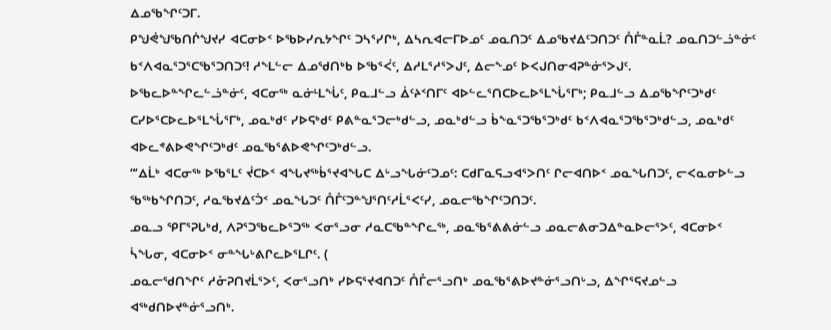ᐃᓄᖃᖏᑦᑐᒥ.
ᑭᖑᕚᖑᖃᑎᒌᖑᔪᓯ ᐊᑕᓂᐅᑉ ᐅᖃᐅᓯᕆᔭᖏᑦ ᑐᓴᕐᓯᒋᒃ, ᐃᓴᕆᐊᓕᒥᐅᓄᑦ ᓄᓇᑎᑐᑦ ᐃᓄᖃᔪᐃᑦᑐᑎᑐᑦ ᑍᒤᓐᓇᒫ? ᓄᓇᑎᑐᓪᓘᓐᓃᑦ ᑲᑉᐱᐊᓇᕐᑐᕐᑕᖃᕐᑐᑎᑐᑦ! ᓱᖕᒪᓪᓕ ᐃᓄᖁᑎᒃᑲ ᐅᖃᕐᐹᑦ, ᐃᓱᒪᕐᓱᕐᐳᒍᑦ, ᐃᓕᖕᓄᑦ ᐅᐸᒍᑎᓂᐊᕈᓐᓃᕐᐳᒍᑦ.
ᐅᖃᓚᐅᓐᖏᓚᓪᓘᓐᓃᑦ, ᐊᑕᓂᖅ ᓇᓃᒻᒪᖔᑦ, ᑭᓇᒧᓪᓗ ᐄᑦᔨᑉᑎᒥᑦ ᐊᐅᓪᓚᕐᑎᑕᐅᓚᐅᕐᒪᖔᕐᒥᒃ; ᑭᓇᒧᓪᓗ ᐃᓄᖃᖏᑦᑐᒃᑯᑦ ᑕᓯᐅᕐᑕᐅᓚᐅᕐᒪᖔᕐᒥᒃ, ᓄᓇᒃᑯᑦ ᓯᐅᕋᒃᑯᑦ ᑭᕕᓐᓇᕐᑐᓕᒃᑯᓪᓗ, ᓄᓇᒃᑯᓪᓗ ᑳᖕᓇᕐᑐᖃᕐᑐᒃᑯᑦ ᑲᑉᐱᐊᓇᕐᑐᖃᕐᑐᒃᑯᓪᓗ, ᓄᓇᒃᑯᑦ ᐊᐅᓚᕝᕕᐅᕙᖏᑦᑐᒃᑯᑦ ᓄᓇᖃᕐᕕᐅᕙᖏᑦᑐᒃᑯᓪᓗ.
“‘ᐃᒫᒃ ᐊᑕᓂᖅ ᐅᖃᕐᒪᑦ ᔫᑕᐅᑉ ᐊᖓᔪᖅᑳᕐᔪᐊᖓᑕ ᐃᒡᓗᖓᓃᑦᑐᓄᑦ: ᑕᑯᒥᓇᕋᓗᐊᕐᐳᑎᑦ ᒋᓕᐊᑎᐅᑉ ᓄᓇᖓᑎᑐᑦ, ᓕᐸᓇᓂᐅᓪᓗ ᖃᖅᑲᖏᑎᑐᑦ, ᓱᓇᖃᔪᐃᑦᑑᑉ ᓄᓇᖓᑐᑦ ᑍᒤᑦᑐᓐᖑᕐᑎᑦᓱᒫᕐᐸᑦᓯ, ᓄᓇᓕᖃᖏᑦᑐᑎᑐᑦ.
ᓄᓇᓗ ᕿᒥᕐᕈᒐᒃᑯ, ᐱᕈᕐᑐᖃᓚᐅᕐᑐᖅ ᐸᓂᕐᓗᓂ ᓱᓇᑕᖃᓐᖏᓚᖅ, ᓄᓇᖃᕐᕕᕕᓃᓪᓗ ᓄᓇᓕᕕᓂᑐᐃᓐᓇᐅᓕᕐᐳᑦ, ᐊᑕᓂᐅᑉ ᓵᖓᓂ, ᐊᑕᓂᐅᑉ ᓂᓐᖓᒡᕕᒋᓚᐅᕐᒪᒋᑦ. (
ᓄᓇᓕᖁᑎᖏᑦ ᓱᓁᕈᑎᔪᒫᕐᐳᑦ, ᐸᓂᕐᓗᑎᒃ ᓯᐅᕋᕐᔪᐊᑎᑐᑦ ᑍᒤᓕᕐᓗᑎᒃ ᓄᓇᖃᕐᕕᐅᔪᓐᓃᕐᓗᑎᒡᓗ, ᐃᖏᕐᕋᔪᓄᓪᓗ ᐊᖅᑯᑎᐅᔪᓐᓃᕐᓗᑎᒃ.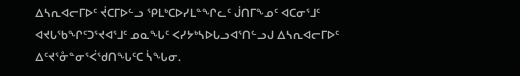ᐃᓴᕆᐊᓕᒥᐅᑦ ᔫᑕᒥᐅᓪᓗ ᕿᒪᒃᑕᐅᓯᒪᓐᖏᓚᑦ ᒎᑎᒥᖕᓄᑦ ᐊᑕᓂᕐᒧᑦ ᐊᔪᒐᖃᖏᑦᑐᕐᔪᐊᕐᒧᑦ ᓄᓇᖓᑦ ᐸᓯᔭᒃᓴᐅᒐᓗᐊᕐᑎᓪᓗᒍ ᐃᓴᕆᐊᓕᒥᐅᑦ ᐃᑦᔪᕐᓁᓐᓂᕐᐹᖁᑎᖓᑦᑕ ᓵᖓᓂ.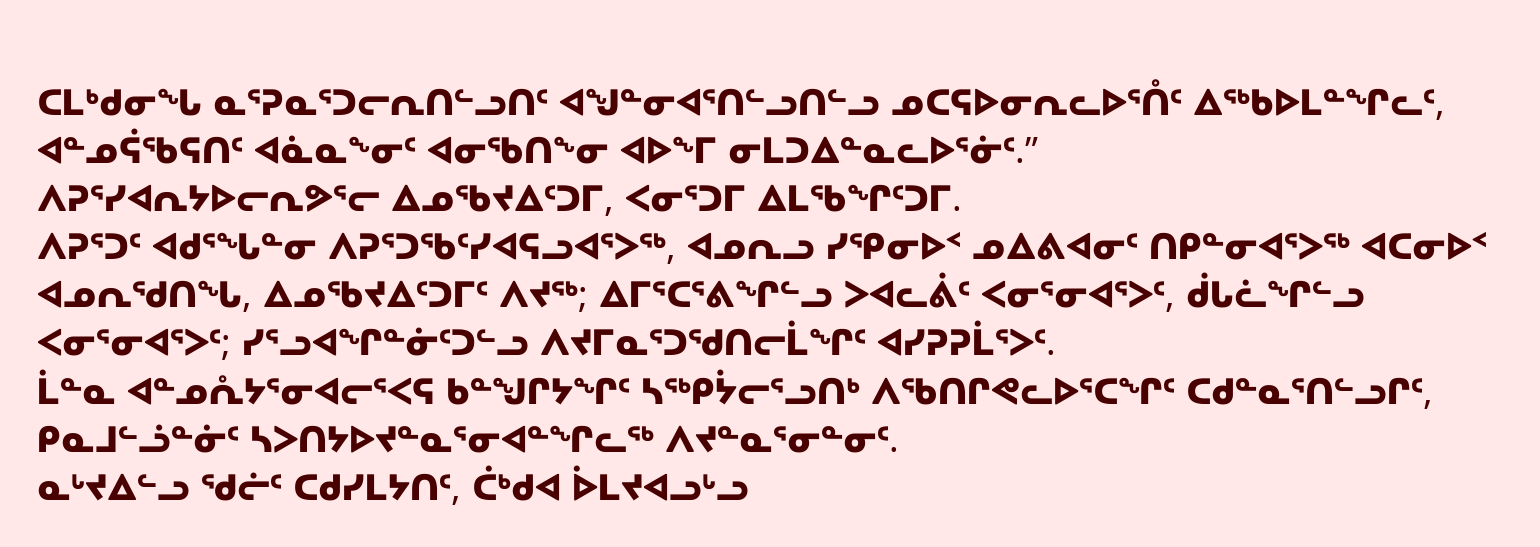ᑕᒪᒃᑯᓂᖓ ᓇᕐᕈᓇᕐᑐᓕᕆᑎᓪᓗᑎᑦ ᐊᖑᓐᓂᐊᕐᑎᓪᓗᑎᓪᓗ ᓄᑕᕋᐅᓂᕆᓚᐅᕐᑍᑦ ᐃᖅᑲᐅᒪᓐᖏᓚᑦ, ᐊᓐᓄᕌᖃᕋᑎᑦ ᐊᓈᓇᖕᓂᑦ ᐊᓂᖃᑎᖕᓂ ᐊᐅᖕᒥ ᓂᒪᑐᐃᓐᓇᓚᐅᕐᓃᑦ.”
ᐱᕈᕐᓯᐊᕆᔭᐅᓕᕆᕗᕐᓕ ᐃᓄᖃᔪᐃᑦᑐᒥ, ᐸᓂᕐᑐᒥ ᐃᒪᖃᖏᑦᑐᒥ.
ᐱᕈᕐᑐᑦ ᐊᑯᕐᖓᓐᓂ ᐱᕈᕐᑐᖃᑦᓯᐊᕋᓗᐊᕐᐳᖅ, ᐊᓄᕆᓗ ᓯᕿᓂᐅᑉ ᓄᐃᕕᐊᓂᑦ ᑎᑭᓐᓂᐊᕐᐳᖅ ᐊᑕᓂᐅᑉ ᐊᓄᕆᖁᑎᖓ, ᐃᓄᖃᔪᐃᑦᑐᒥᑦ ᐱᔪᖅ; ᐃᒥᕐᑕᕐᕕᖏᓪᓗ ᐳᐊᓚᕖᑦ ᐸᓂᕐᓂᐊᕐᐳᑦ, ᑰᒐᓛᖏᓪᓗ ᐸᓂᕐᓂᐊᕐᐳᑦ; ᓯᕐᓗᐊᖏᓐᓃᑦᑐᓪᓗ ᐱᔪᒥᓇᕐᑐᖁᑎᓕᒫᖏᑦ ᐊᓯᕈᕈᒫᕐᐳᑦ.
ᒫᓐᓇ ᐊᓐᓄᕅᔭᕐᓂᐊᓕᕐᐸᕋ ᑲᓐᖑᒋᔭᖏᑦ ᓴᖅᑭᔮᓕᕐᓗᑎᒃ ᐱᖃᑎᒋᕙᓚᐅᕐᑕᖏᑦ ᑕᑯᓐᓇᕐᑎᓪᓗᒋᑦ, ᑭᓇᒧᓪᓘᓐᓃᑦ ᓴᐳᑎᔭᐅᔪᓐᓇᕐᓂᐊᓐᖏᓚᖅ ᐱᔪᓐᓇᕐᓂᓐᓂᑦ.
ᓇᒡᔪᐃᓪᓗ ᖁᓖᑦ ᑕᑯᓯᒪᔭᑎᑦ, ᑖᒃᑯᐊ ᐆᒪᔪᐊᓗᒡᓗ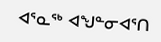ᐊᕐᓇᖅ ᐊᖑᓐᓂᐊᕐᑎ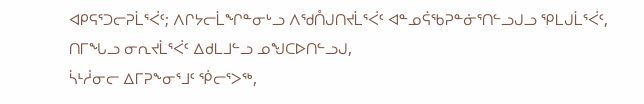ᐊᑭᕋᕐᑐᓕᕈᒫᕐᐹᑦ; ᐱᒋᔭᓕᒫᖏᓐᓂᒡᓗ ᐱᖁᑍᒍᑎᔪᒫᕐᐹᑦ ᐊᓐᓄᕌᖃᕈᓐᓃᕐᑎᓪᓗᒍᓗ ᕿᒪᒍᒫᕐᐹᑦ, ᑎᒥᖓᓗ ᓂᕆᔪᒫᕐᐹᑦ ᐃᑯᒪᒧᓪᓗ ᓄᖑᑕᐅᑎᓪᓗᒍ,
ᓵᒻᓲᓂᓕ ᐃᒥᕈᖕᓂᕐᒧᑦ ᖀᓕᕐᐳᖅ,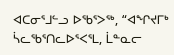ᐊᑕᓂᕐᒧᓪᓗ ᐅᖃᕐᐳᖅ, “ᐊᖏᔪᒥᒃ ᓵᓚᖃᕐᑎᓚᐅᕐᐸᕐᒪ, ᒫᓐᓇᓕ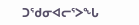ᑐᖁᓂᐊᓕᕐᐳᖓ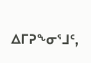ᐃᒥᕈᖕᓂᕐᒧᑦ,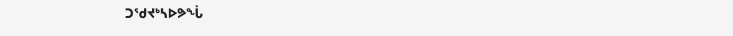ᑐᖁᔪᒃᓴᐅᕗᖔ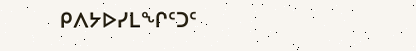ᑭᐱᔭᐅᓯᒪᖏᑦᑐᑦ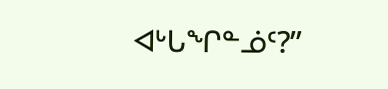ᐊᒡᒐᖏᓐᓅᑦ?”